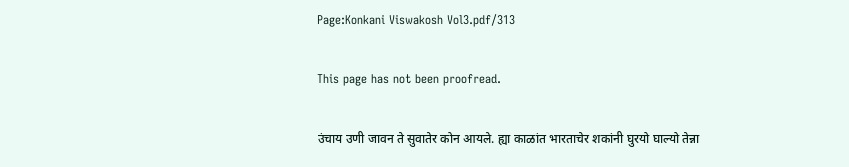Page:Konkani Viswakosh Vol3.pdf/313

This page has not been proofread.

उंचाय उणी जावन ते सुवातेर कोन आयले. ह्या काळांत भारताचेर शकांनी घुरयो घाल्यो तेन्ना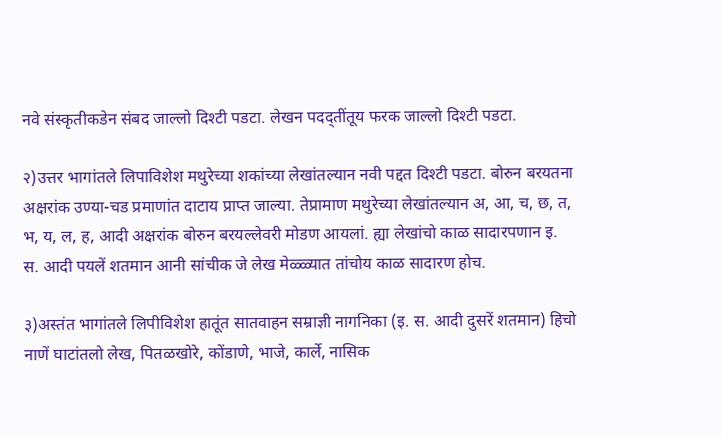नवे संस्कृतीकडेन संबद जाल्लो दिश्टी पडटा. लेखन पदद्तींतूय फरक जाल्लो दिश्टी पडटा.

२)उत्तर भागांतले लिपाविशेश मथुरेच्या शकांच्या लेखांतल्यान नवी पद्दत दिश्टी पडटा. बोरुन बरयतना अक्षरांक उण्या-चड प्रमाणांत दाटाय प्राप्त जाल्या. तेप्रामाण मथुरेच्या लेखांतल्यान अ, आ, च, छ, त, भ, य, ल, ह, आदी अक्षरांक बोरुन बरयल्लेवरी मोडण आयलां. ह्या लेखांचो काळ सादारपणान इ. स. आदी पयलें शतमान आनी सांचीक जे लेख मेळ्ळ्यात तांचोय काळ सादारण होच.

३)अस्तंत भागांतले लिपीविशेश हातूंत सातवाहन सम्राज्ञी नागनिका (इ. स. आदी दुसरें शतमान) हिचो नाणें घाटांतलो लेख, पितळखोरे, कोंडाणे, भाजे, कार्ले, नासिक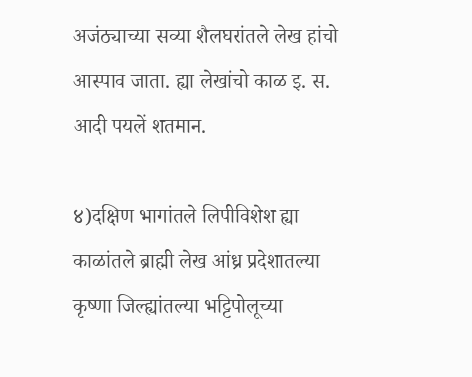अजंठ्याच्या सव्या शैलघरांतले लेख हांचो आस्पाव जाता. ह्या लेखांचो काळ इ. स. आदी पयलें शतमान.

४)दक्षिण भागांतले लिपीविशेश ह्या काळांतले ब्राह्मी लेख आंध्र प्रदेशातल्या कृष्णा जिल्ह्यांतल्या भट्टिपोलूच्या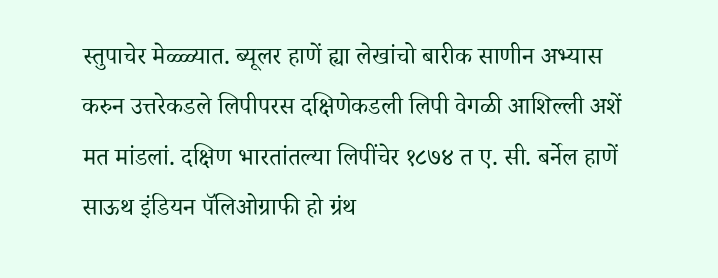स्तुपाचेर मेळ्ळ्यात. ब्यूलर हाणें ह्या लेखांचो बारीक साणीन अभ्यास करुन उत्तरेकडले लिपीपरस दक्षिणेकडली लिपी वेगळी आशिल्ली अशें मत मांडलां. दक्षिण भारतांतल्या लिपींचेर १८७४ त ए. सी. बर्नेल हाणें साऊथ इंडियन पॅलिओग्राफी हो ग्रंथ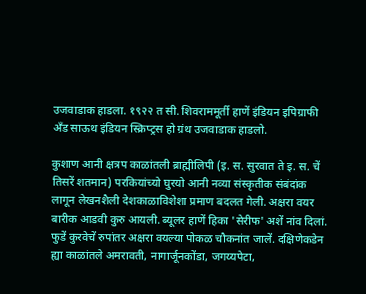उजवाडाक हाडला. १९२२ त सी. शिवराममूर्ती हाणें इंडियन इपिग्राफी अँड साऊथ इंडियन स्क्रिप्ट्रस हो ग्रंथ उजवाडाक हाडलो.

कुशाण आनी क्षत्रप काळांतली ब्राह्मीलिपी (इ. स. सुरवात ते इ. स. चें तिसरें शतमान) परकियांच्यो घुरयो आनी नव्या संस्कृतीक संबंदांक लागून लेखनशैली देशकाळाविशेशा प्रमाण बदलत गेली. अक्षरा वयर बारीक आडवी कुरु आयली. ब्यूलर हाणें हिका 'सेरीफ' अशें नांव दिलां. फुडें कुरवेचें रुपांतर अक्षरा वयल्या पोकळ चौकनांत जालें. दक्षिणेकडेन ह्या काळांतले अमरावती, नागार्जूनकोंडा, जगय्यपेटा,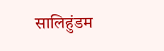सालिहुंडम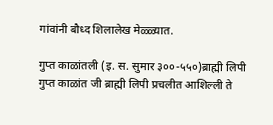गांवांनी बौध्द शिलालेख मेळ्ळ्यात.

गुप्त काळांतली (इ. स. सुमार ३००-५५०)ब्राह्मी लिपी गुप्त काळांत जी ब्राह्मी लिपी प्रचलीत आशिल्ली ते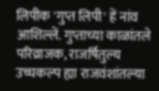लिपीक 'गुप्त लिपी' हें नांव आशिल्लें. गुप्ताच्या काळांतले परिव्राजक, राजर्षितुल्य उच्चकल्प ह्या राजवंशांतल्या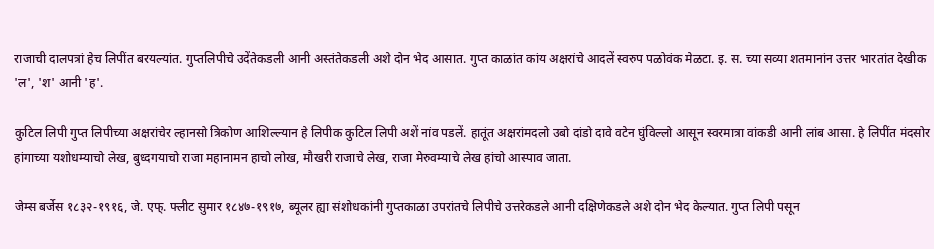राजाची दालपत्रां हेच लिपींत बरयल्यांत. गुप्तलिपीचे उदेंतेकडली आनी अस्तंतेकडली अशे दोन भेद आसात. गुप्त काळांत कांय अक्षरांचे आदलें स्वरुप पळोवंक मेळटा. इ. स. च्या सव्या शतमानांन उत्तर भारतांत देखीक 'ल', 'श' आनी 'ह'.

कुटिल लिपी गुप्त लिपीच्या अक्षरांचेर ल्हानसो त्रिकोण आशिल्ल्यान हे लिपीक कुटिल लिपी अशें नांव पडलें. हातूंत अक्षरांमदलो उबो दांडो दावे वटेन घुंविल्लो आसून स्वरमात्रा वांकडी आनी लांब आसा. हे लिपींत मंदसोर हांगाच्या यशोधम्याचो लेख, बुध्दगयाचो राजा महानामन हाचो लोख, मौखरी राजाचे लेख, राजा मेरुवम्याचे लेख हांचो आस्पाव जाता.

जेम्स बर्जेस १८३२-१९१६, जे. एफ्. फ्लीट सुमार १८४७-१९१७, ब्यूलर ह्या संशोधकांनी गुप्तकाळा उपरांतचे लिपीचे उत्तरेकडले आनी दक्षिणेकडले अशे दोन भेद केल्यात. गुप्त लिपी पसून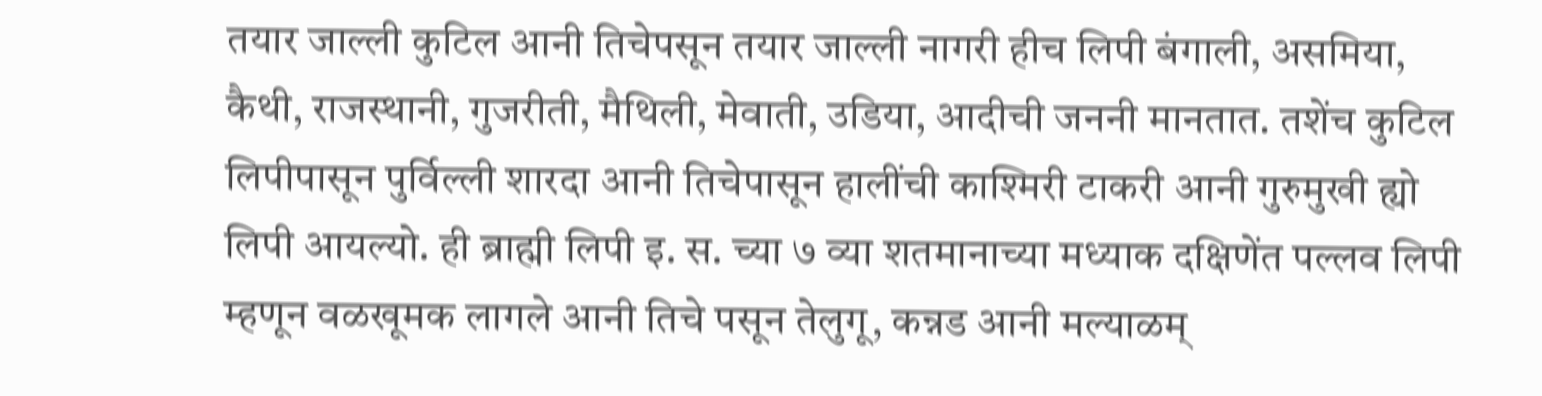तयार जाल्ली कुटिल आनी तिचेपसून तयार जाल्ली नागरी हीच लिपी बंगाली, असमिया, कैथी, राजस्थानी, गुजरीती, मैथिली, मेवाती, उडिया, आदीची जननी मानतात. तशेंच कुटिल लिपीपासून पुर्विल्ली शारदा आनी तिचेपासून हालींची काश्मिरी टाकरी आनी गुरुमुखी ह्यो लिपी आयल्यो. ही ब्राह्मी लिपी इ. स. च्या ७ व्या शतमानाच्या मध्याक दक्षिणेंत पल्लव लिपी म्हणून वळखूमक लागले आनी तिचे पसून तेलुगू, कन्नड आनी मल्याळम्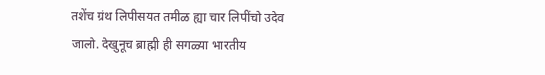तशेंच ग्रंथ लिपीसयत तमीळ ह्या चार लिपींचो उदेव जालो. देखुनूच ब्राह्मी ही सगळ्या भारतीय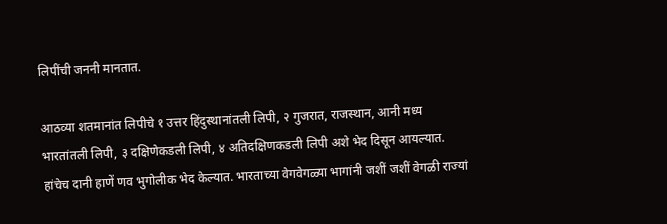लिपींची जननी मानतात.

आठव्या शतमानांत लिपीचे १ उत्तर हिंदुस्थानांतली लिपी, २ गुजरात, राजस्थान, आनी मध्य भारतांतली लिपी, ३ दक्षिणेकडली लिपी, ४ अतिदक्षिणकडली लिपी अशे भेद दिसून आयल्यात. हांचेच दानी हाणें णव भुगोलीक भेद केल्यात. भारताच्या वेगवेगळ्या भागांनी जशीं जशीं वेगळी राज्यां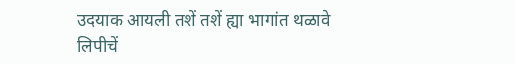उदयाक आयली तशें तशें ह्या भागांत थळावे लिपीचें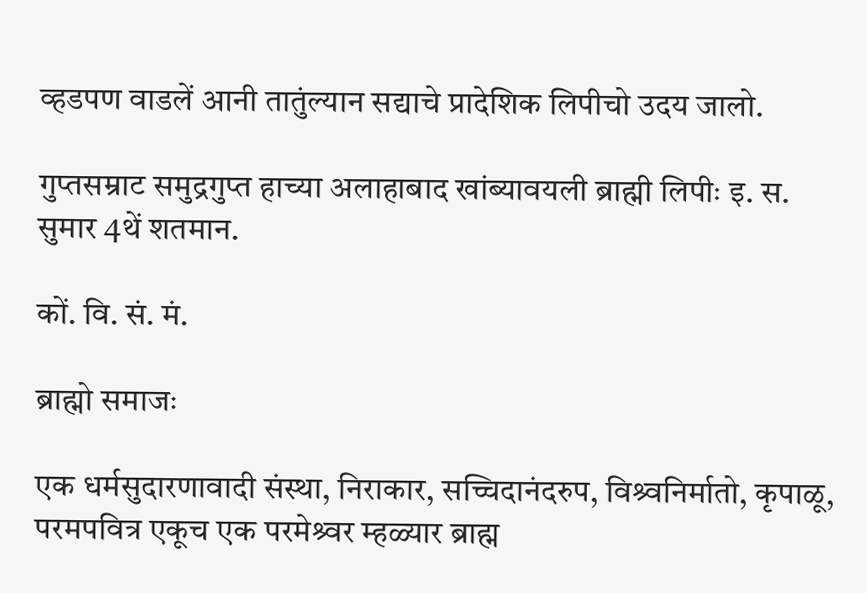व्हडपण वाडलें आनी तातुंल्यान सद्याचे प्रादेशिक लिपीचो उदय जालो.

गुप्तसम्राट समुद्रगुप्त हाच्या अलाहाबाद खांब्यावयली ब्राह्मी लिपीः इ. स. सुमार 4थें शतमान.

कों. वि. सं. मं.

ब्राह्मो समाजः

एक धर्मसुदारणावादी संस्था, निराकार, सच्चिदानंदरुप, विश्र्वनिर्मातो, कृपाळू, परमपवित्र एकूच एक परमेश्र्वर म्हळ्यार ब्राह्म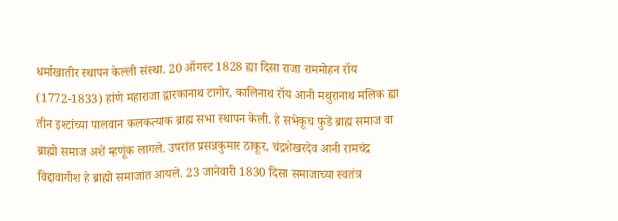धर्माखातीर स्थापन केल्ली संस्था. 20 ऑगस्ट 1828 ह्या दिसा राजा राममोहन रॉय (1772-1833) हांणे महाराजा द्वारकानाथ टागोर, कालिनाथ रॉय आनी मथुरानाथ मलिक ह्या तीन इश्टांच्या पालवान कलकत्याक ब्राह्म सभा स्थापन केली. हे सभेकूच फुडें ब्राह्म समाज वा ब्राह्मो समाज अशें म्हणूंक लागले. उपरांत प्रसन्नकुमार ठाकूर, चंद्रशेखरदेव आनी रामचंद्र विद्दावागीश हे ब्राह्मो समाजांत आयले. 23 जानेवारी 1830 दिसा समाजाच्या स्वतंत्र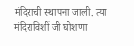मंदिराची स्थापना जाली. त्या मंदिराविशीं जी घोशणा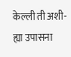केल्ली ती अशी- ह्या उपासना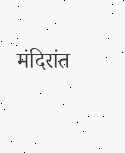मंदिरांत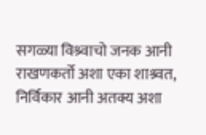सगळ्या विश्र्वाचो जनक आनी राखणकर्तो अशा एका शाश्र्वत, निर्विकार आनी अतक्य अशा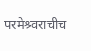परमेश्र्वराचीच